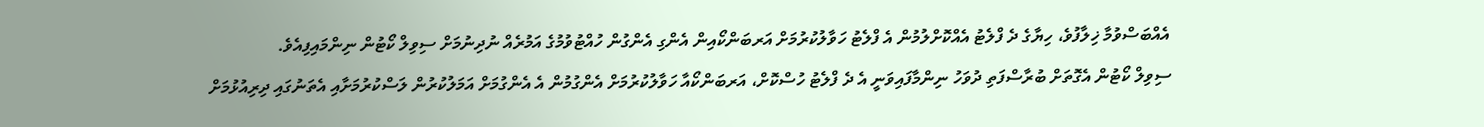އެއްބަސްވުމާ ޚިލާފުވެ، ހިޔާގެ ދެ ފްލެޓު އެއްކޮށްލުމުން އެ ފްލެޓު ހަވާލުކުރުމަށް އަރބަންކޯއިން އެންގި އެންގުން ހުއްޓުވުމުގެ އަމުރެއް ނުދިނުމަށް ސިވިލް ކޯޓުން ނިންމައިފިއެވެ.
ސިވިލް ކޯޓުން އެގޮތަށް ބުރާސްފަތި ދުވަހު ނިންމާފައިވަނީ އެ ދެ ފްލެޓު ހުސްކޮށް، އަރބަންކޯއާ ހަވާލުކުރުމަށް އެންގުމުން އެ އެންގުމަށް އަމަލުކުރުން ލަސްކުރުމަށާއި އެތަނުގައި ދިރިއުޅުމަށް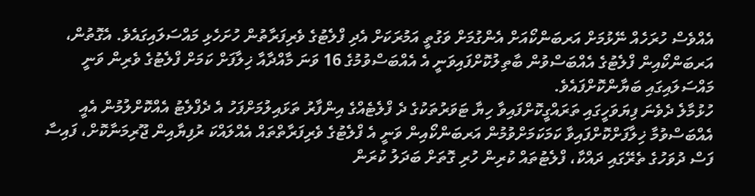އެއްވެސް ހުރަހެއް ނޭޅުމަށް އަރބަންކޯއަށް އެންގުމަށް ވަގުތީ އަމުރަކަށް އެދި ފްލެޓުގެ ވެރިފަރާތުން ހުށަހެޅި މައްސަލައިގައެވެ. އެގޮތުން، އަރބަންކޯއިން ފްލެޓުގެ އެއްބަސްވުން ބާތިލުކޮށްފައިވަނީ އެ އެއްބަސްވުމުގެ 16 ވަނަ މާއްދާއާ ޚިލާފަށް ކަމަށް ފްލެޓުގެ ވެރިން ވަނީ މައްސަލައިގައި ބަޔާންކޮށްފައެވެ.
ހުޅުމާލެ ދެވެނަ ފިޔަވަހީގައި ތަރައްގީކޮށްފައިވާ ހިޔާ ޓަވަރުތަކުގެ ދެ ފްލެޓެއްގެ އިންފާރު ތަޅައިލުމަށްފަހު އެ ދެފްލެޓު އެއްކޮށްލުމުން އެއީ އެއްބަސްވުމާ ޚިލާފަށްކޮށްފައިވާ ކަމަކަމަށްވުމުން އަރބަންކޯއިން ވަނީ އެ ފްލެޓުގެ ވެރިފަރާތްތައް އެއްލައްކަ ރުފިޔާއިން ޖޫރިމަނާކޮށް، ފައިސާ ފަސް ދުވަހުގެ ތެރޭގައި ދައްކާ، ފްލެޓުތައް ކުރިން ހުރި ގޮތަށް ބަދަލު ކުރަން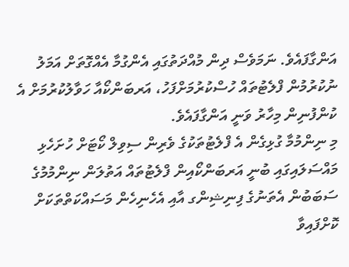އަންގާފައެވެ. ނަމަވެސް ދިން މުއްދަތުގައި އެންގުމާ އެއްގޮތަށް އަމަލު ނުކުރުމުން ފްލެޓުތައް ހުސްކުރުމަށްފަހު، އަރބަންކޯއާ ހަވާލުކުރުމަށް އެ ކުންފުނިން މިހާރު ވަނީ އަންގާފައެވެ.
މި ނިންމުމާ ގުޅިގެން އެ ފްލެޓުތަކުގެ ވެރިން ސިވިލް ކޯޓަށް ހުށަހެޅި މައްސަލައިގައި ބުނީ އަރބަންކޯއިން ފްލެޓުތައް އަތުލަން ނިންމުމުގެ ސަބަބުން އެތަނުގެ ފިނިޝިންގ އާއި އެހެނިހެން މަސައްކަތްތަކަށް ކޮށްފައިވާ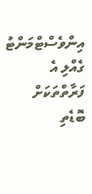އިންވެސްޓްމަންޓު ގެއްލި އެ ފަރާތްތަކަށް ބޮޑެތި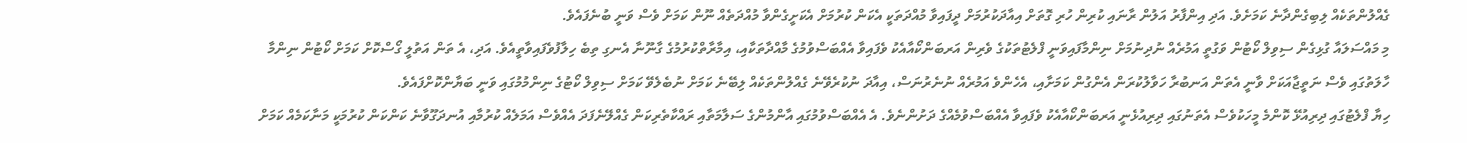ގެއްލުންތަކެއް ލިބިގެންދާނެ ކަމަށެވެ. އަދި އިންފާރު އަލުން ރާނައި ކުރިން ހުރި ގޮތަށް އިއާދަކުރުމަށް ދީފައިވާ މުއްދަތަކީ އެކަން ކުރުމަށް އެކަށީގެންވާ މުއްދަތެއް ނޫން ކަމަށް ވެސް ވަނީ ބުނެފައެވެ.
މި މައްސަލައާ ގުޅިގެން ސިވިލް ކޯޓުން ވަގުތީ އަމުރެއް ނުދިނުމަށް ނިންމާފައިވަނީ ފްލެޓުތަކުގެ ވެރިން އަރބަންކޯއާއެކު ވެފައިވާ އެއްބަސްވުމުގެ މާއްދާތަކާއި، އިމާރާތްކުރުމުގެ ގާނޫނާ އެނގި ތިބެ ހިލާފުވެފައިވާތީއެވެ. އަދި، އެ ތަން އަތުލީ ގޯސްކޮށް ކަމަށް ކޯޓުން ނިންމާ ހާލަތުގައި ވެސް ނަތީޖާއަކަށް ވާނީ އެތަން އަނބުރާ ހަވާލުކުރަން އެންގުން ކަމަށާއި، އެހެންވެ އަމުރެއް ނުނެރުނަސް، އިއާދަ ނުކުރެވޭނެ ގެއްލުންތަކެއް ލިބޭނެ ކަމަށް ނުބެލެވޭ ކަމަށް ސިވިލް ކޯޓުގެ ނިންމުމުގައި ވަނީ ބަޔާންކޮށްފައެވެ.
ހިޔާ ފްލެޓުގައި ދިރިއުޅޭ ކޮންމެ މީހަކުވެސް އެތަނުގައި ދިރިއުޅެނީ އަރބަންކޯއާއެކު ވެފައިވާ އެއްބަސްވުމެއްގެ ދަށުންނެވެ. އެ އެއްބަސްވުމުގައި އާންމުންގެ ސަލާމަތާއި ރައްކާތެރިކަން ގެއްލޭނެފަދަ އެއްވެސް އަމަލެއް ކުރުމާއި އުނދަގޫވާނެ ކަންކަން ކުރުމަކީ މަނާކަމެއް ކަމަށް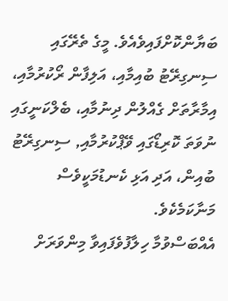ބަޔާންކޮށްފައިވެއެވެ. މީގެ ތެރޭގައި ސިނގިރޭޓު ބުއިމާއި، އަލިފާން ރޯކުރުމާއި، އިމާރާތަށް ގެއްލުން ދިނުމާއި، ބެލްކަނީގައި ނުވަތަ ކޮރިޑޯގައި ވޭޕްކުރުމާއި, ސިނގިރޭޓު ބުއިން، އަދި އަޅި ކެނޑުމަކީވެސް މަނާކަމެކެވެ.
އެއްބަސްވުމާ ހިލާފުވެފައިވާ މިންވަރަށް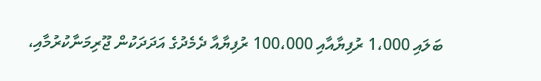ބަލައި 1،000 ރުފިޔާއާއި 100،000 ރުފިޔާއާ ދެމެދުގެ އަދަދަކުން ޖޫރިމަނާކުރުމާއި،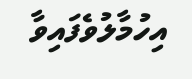އިހުމާލުވެފައިވާ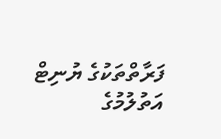ފަރާތްތަކުގެ ޔުނިޓް އަތުލުމުގެ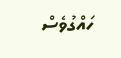ހައްގުވެސް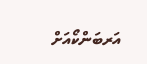އަރބަންކޯއަށް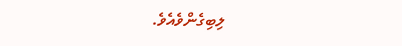ލިބިގެންވެއެވެ.